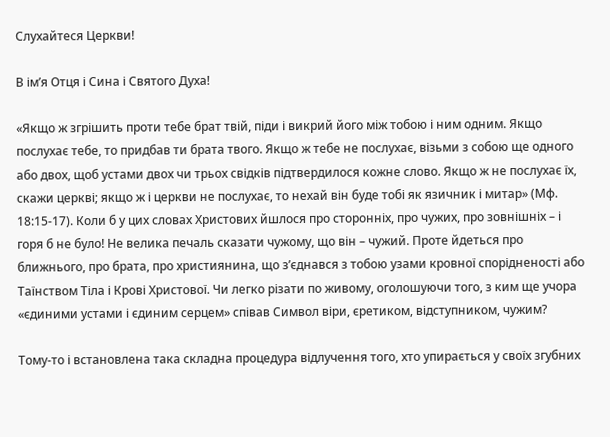Слухайтеся Церкви!

В ім’я Отця і Сина і Святого Духа!

«Якщо ж згрішить проти тебе брат твій, піди і викрий його між тобою і ним одним. Якщо послухає тебе, то придбав ти брата твого. Якщо ж тебе не послухає, візьми з собою ще одного або двох, щоб устами двох чи трьох свідків підтвердилося кожне слово. Якщо ж не послухає їх, скажи церкві; якщо ж і церкви не послухає, то нехай він буде тобі як язичник і митар» (Мф. 18:15-17). Коли б у цих словах Христових йшлося про сторонніх, про чужих, про зовнішніх – і горя б не було! Не велика печаль сказати чужому, що він – чужий. Проте йдеться про ближнього, про брата, про християнина, що з’єднався з тобою узами кровної спорідненості або Таїнством Тіла і Крові Христової. Чи легко різати по живому, оголошуючи того, з ким ще учора «єдиними устами і єдиним серцем» співав Символ віри, єретиком, відступником, чужим?

Тому-то і встановлена така складна процедура відлучення того, хто упирається у своїх згубних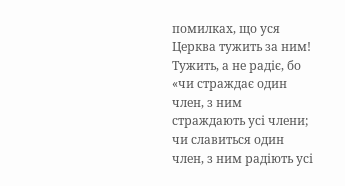помилках, що уся Церква тужить за ним! Тужить, а не радіє, бо «чи страждає один член, з ним страждають усі члени; чи славиться один член, з ним радіють усі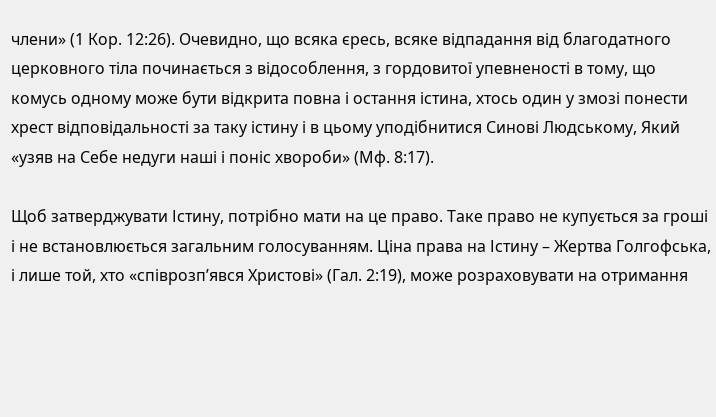члени» (1 Кор. 12:26). Очевидно, що всяка єресь, всяке відпадання від благодатного церковного тіла починається з відособлення, з гордовитої упевненості в тому, що комусь одному може бути відкрита повна і остання істина, хтось один у змозі понести хрест відповідальності за таку істину і в цьому уподібнитися Синові Людському, Який «узяв на Себе недуги наші і поніс хвороби» (Мф. 8:17).

Щоб затверджувати Істину, потрібно мати на це право. Таке право не купується за гроші і не встановлюється загальним голосуванням. Ціна права на Істину – Жертва Голгофська, і лише той, хто «співрозп’явся Христові» (Гал. 2:19), може розраховувати на отримання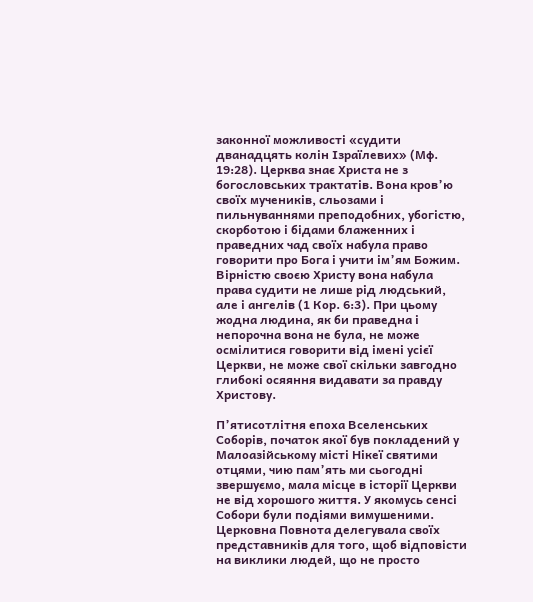законної можливості «судити дванадцять колін Ізраїлевих» (Мф. 19:28). Церква знає Христа не з богословських трактатів. Вона кров’ю своїх мучеників, сльозами і пильнуваннями преподобних, убогістю, скорботою і бідами блаженних і праведних чад своїх набула право говорити про Бога і учити ім’ям Божим. Вірністю своєю Христу вона набула права судити не лише рід людський, але і ангелів (1 Кор. 6:3). При цьому жодна людина, як би праведна і непорочна вона не була, не може осмілитися говорити від імені усієї Церкви, не може свої скільки завгодно глибокі осяяння видавати за правду Христову.

П’ятисотлітня епоха Вселенських Соборів, початок якої був покладений у Малоазійському місті Нікеї святими отцями, чию пам’ять ми сьогодні звершуємо, мала місце в історії Церкви не від хорошого життя. У якомусь сенсі Собори були подіями вимушеними. Церковна Повнота делегувала своїх представників для того, щоб відповісти на виклики людей, що не просто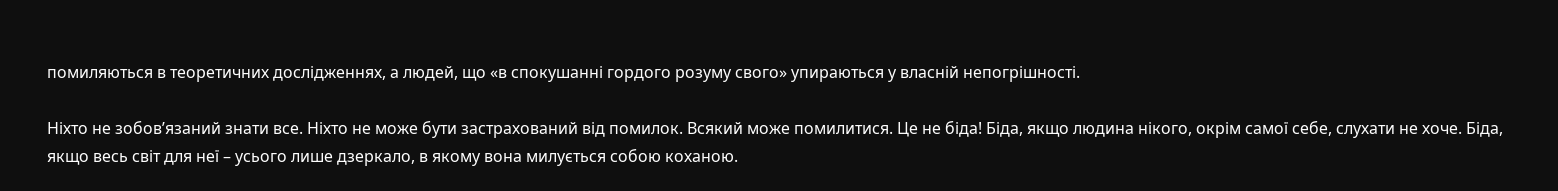помиляються в теоретичних дослідженнях, а людей, що «в спокушанні гордого розуму свого» упираються у власній непогрішності.

Ніхто не зобов’язаний знати все. Ніхто не може бути застрахований від помилок. Всякий може помилитися. Це не біда! Біда, якщо людина нікого, окрім самої себе, слухати не хоче. Біда, якщо весь світ для неї – усього лише дзеркало, в якому вона милується собою коханою.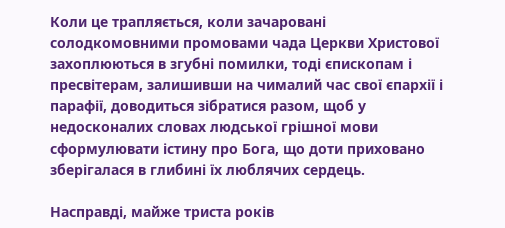Коли це трапляється, коли зачаровані солодкомовними промовами чада Церкви Христової захоплюються в згубні помилки, тоді єпископам і пресвітерам, залишивши на чималий час свої єпархії і парафії, доводиться зібратися разом, щоб у недосконалих словах людської грішної мови сформулювати істину про Бога, що доти приховано зберігалася в глибині їх люблячих сердець.

Насправді, майже триста років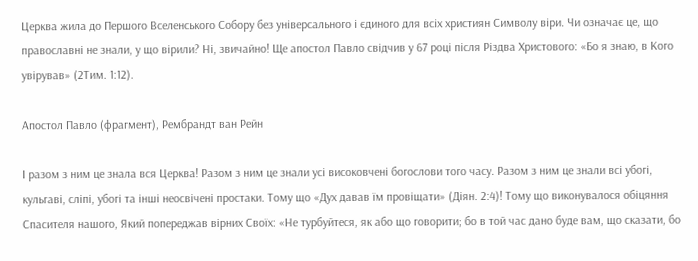Церква жила до Першого Вселенського Собору без універсального і єдиного для всіх християн Символу віри. Чи означає це, що православні не знали, у що вірили? Ні, звичайно! Ще апостол Павло свідчив у 67 році після Різдва Христового: «Бо я знаю, в Кого увірував» (2Тим. 1:12).

Апостол Павло (фрагмент), Рембрандт ван Рейн

І разом з ним це знала вся Церква! Разом з ним це знали усі високовчені богослови того часу. Разом з ним це знали всі убогі, кульгаві, сліпі, убогі та інші неосвічені простаки. Тому що «Дух давав їм провіщати» (Діян. 2:4)! Тому що виконувалося обіцяння Спасителя нашого, Який попереджав вірних Своїх: «Не турбуйтеся, як або що говорити; бо в той час дано буде вам, що сказати, бо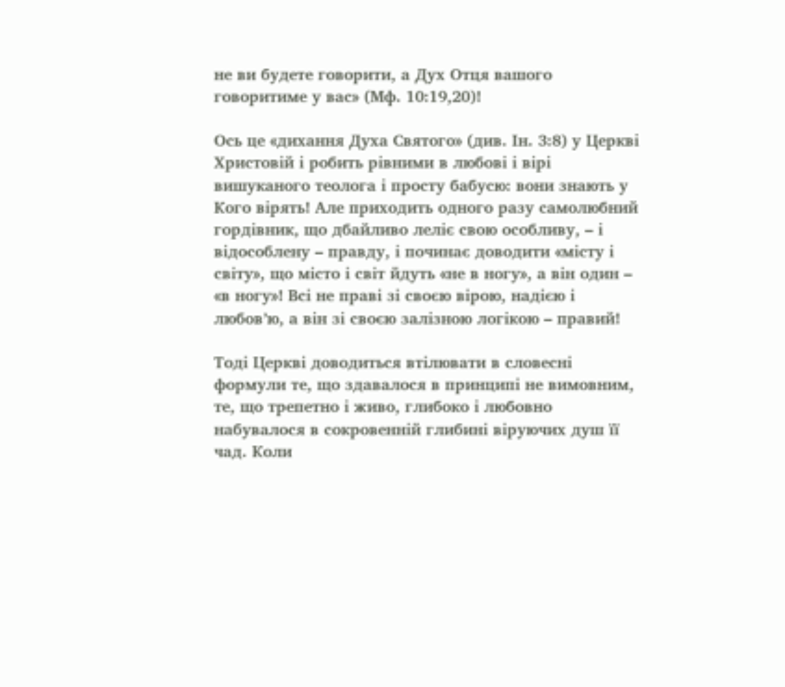не ви будете говорити, а Дух Отця вашого говоритиме у вас» (Мф. 10:19,20)!

Ось це «дихання Духа Святого» (див. Ін. 3:8) у Церкві Христовій і робить рівними в любові і вірі вишуканого теолога і просту бабусю: вони знають у Кого вірять! Але приходить одного разу самолюбний гордівник, що дбайливо леліє свою особливу, – і відособлену – правду, і починає доводити «місту і світу», що місто і світ йдуть «не в ногу», а він один – «в ногу»! Всі не праві зі своєю вірою, надією і любов’ю, а він зі своєю залізною логікою – правий!

Тоді Церкві доводиться втілювати в словесні формули те, що здавалося в принципі не вимовним, те, що трепетно і живо, глибоко і любовно набувалося в сокровенній глибині віруючих душ її чад. Коли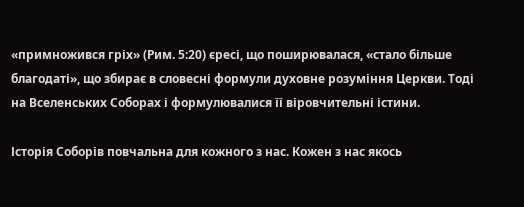«примножився гріх» (Рим. 5:20) єресі, що поширювалася, «стало більше благодаті», що збирає в словесні формули духовне розуміння Церкви. Тоді на Вселенських Соборах і формулювалися її віровчительні істини.

Історія Соборів повчальна для кожного з нас. Кожен з нас якось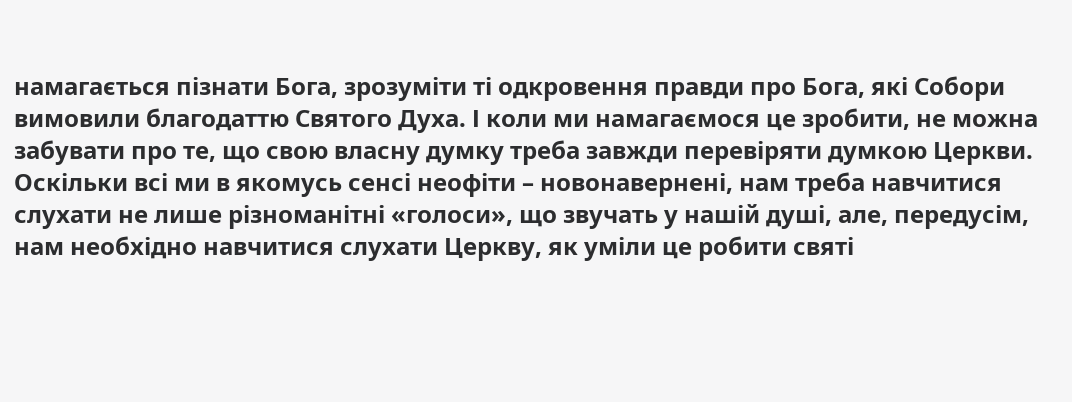намагається пізнати Бога, зрозуміти ті одкровення правди про Бога, які Собори вимовили благодаттю Святого Духа. І коли ми намагаємося це зробити, не можна забувати про те, що свою власну думку треба завжди перевіряти думкою Церкви. Оскільки всі ми в якомусь сенсі неофіти – новонавернені, нам треба навчитися слухати не лише різноманітні «голоси», що звучать у нашій душі, але, передусім, нам необхідно навчитися слухати Церкву, як уміли це робити святі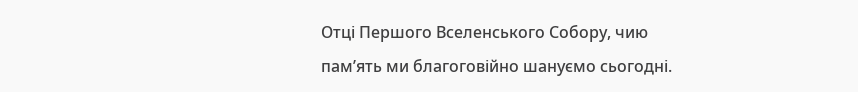Отці Першого Вселенського Собору, чию пам’ять ми благоговійно шануємо сьогодні.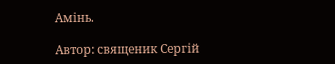Амінь.

Автор: священик Сергій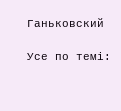Ганьковский

Усе по темі: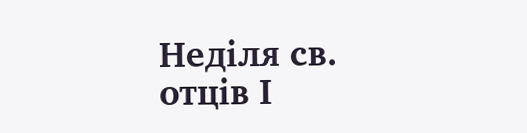Неділя св. отців І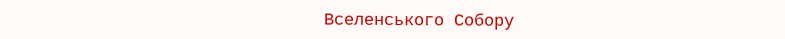Вселенського Собору